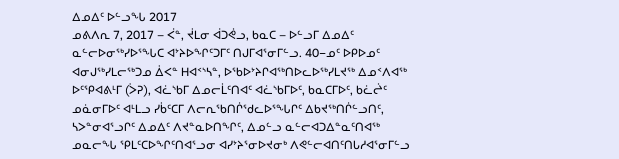ᐃᓄᐃᑦ ᐅᓪᓗᖓ 2017
ᓄᕕᐱᕆ 7, 2017 – ᐹᓐ, ᔫᒪᓂ ᐋᑐᕚᓗ, ᑲᓇᑕ – ᐅᓪᓗᒥ ᐃᓄᐃᑦ ᓇᓪᓕᐅᓂᖅᓯᐅᕐᖓᑕ ᐊᔾᔨᐅᖏᑦᑐᒥᑦ ᑎᒍᒥᐊᕐᓂᒥᓪᓗ. 40−ᓄᑦ ᐅᑭᐅᓄᑦ ᐊᓂᒍᖅᓯᒪᓕᖅᑐᓄ ᐄᐸᓐ ᕼᐊᑉᔅᓴᓐ, ᐅᖃᐅᔾᔨᒋᐊᖅᑎᐅᓚᐅᖅᓯᒪᔪᖅ ᐃᓄᑉᐱᐊᖅ ᐅᑦᕿᐊᕕᒻᒥ (ᐴᕈ), ᐊᓛᔅᑲᒥ ᐃᓄᓕᒫᑦᑎᐊᑦ ᐊᓛᔅᑲᒥᐅᑦ, ᑲᓇᑕᒥᐅᑦ, ᑲᓛᖡᑦ ᓄᓈᓂᒥᐅᑦ ᐊᒻᒪᓗ ᓯᑳᑦᑕᒥ ᐱᓕᕆᖃᑎᒌᖁᓚᐅᕐᖓᒋᑦ ᐃᑲᔪᖅᑎᒌᓪᓗᑎᑦ, ᓴᐳᓐᓂᐊᕐᓗᒋᑦ ᐃᓄᐃᑦ ᐱᔪᓐᓇᐅᑎᖏᑦ, ᐃᓄᓪᓗ ᓇᓪᓕᐊᑐᐃᓐᓇᑦᑎᐊᖅ ᓄᓇᓕᖓ ᕿᒪᑦᑕᐅᖏᑦᑎᐊᕐᓗᓂ ᐊᓯᔾᔨᕐᓂᐅᔪᓂᒃ ᐱᕙᓪᓕᐊᑎᑦᑎᒐᓱᐊᕐᓂᒥᓪᓗ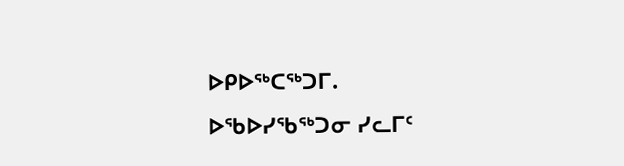ᐅᑭᐅᖅᑕᖅᑐᒥ. ᐅᖃᐅᓯᖃᖅᑐᓂ ᓯᓚᒥᑦ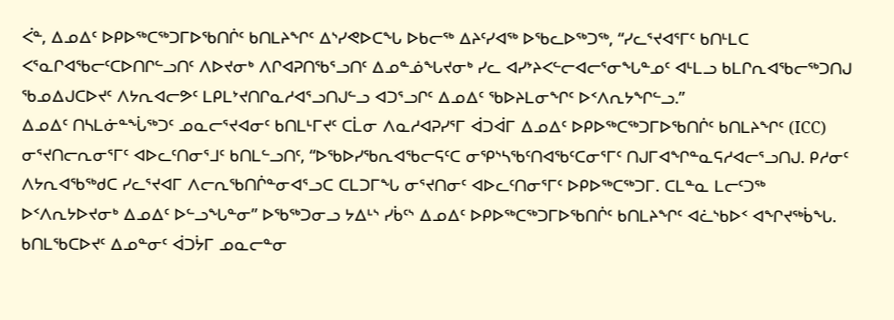ᐹᓐ, ᐃᓄᐃᑦ ᐅᑭᐅᖅᑕᖅᑐᒥᐅᖃᑎᒌᑦ ᑲᑎᒪᔨᖏᑦ ᐃᔅᓯᕙᐅᑕᖓ ᐅᑲᓕᖅ ᐃᔨᑦᓯᐊᖅ ᐅᖃᓚᐅᖅᑐᖅ, “ᓯᓚᕐᔪᐊᕐᒥᑦ ᑲᑎᒻᒪᑕ ᐸᕐᓇᒋᐊᖃᓕᑦᑕᐅᑎᒋᓪᓗᑎᑦ ᐱᐅᔪᓂᒃ ᐱᒋᐊᕈᑎᖃᕐᓗᑎᑦ ᐃᓄᓐᓅᖓᔪᓂᒃ ᓯᓚ ᐊᓯᔾᔨᐸᓪᓕᐊᓕᕐᓂᖓᓐᓄᑦ ᐊᒻᒪᓗ ᑲᒪᒋᕆᐊᖃᓕᖅᑐᑎᒍ ᖃᓄᐃᒍᑕᐅᔪᑦ ᐱᔭᕆᐊᓕᕗᑦ ᒪᑭᒪᔾᔪᑎᒋᓇᓱᐊᕐᓗᑎᒍᓪᓗ ᐊᑐᕐᓗᒋᑦ ᐃᓄᐃᑦ ᖃᐅᔨᒪᓂᖏᑦ ᐅᑉᐱᕆᔭᖏᓪᓗ.”
ᐃᓄᐃᑦ ᑎᓴᒪᓃᓐᖔᖅᑐᑦ ᓄᓇᓕᕐᔪᐊᓂᑦ ᑲᑎᒪᒻᒥᔪᑦ ᑕᒫᓂ ᐱᓇᓱᐊᕈᓯᕐᒥ ᐋᑐᐋᒥ ᐃᓄᐃᑦ ᐅᑭᐅᖅᑕᖅᑐᒥᐅᖃᑎᒌᑦ ᑲᑎᒪᔨᖏᑦ (ICC) ᓂᕐᔪᑎᓕᕆᓂᕐᒥᑦ ᐊᐅᓚᑦᑎᓂᕐᒧᑦ ᑲᑎᒪᓪᓗᑎᑦ, “ᐅᖃᐅᓯᖃᕆᐊᖃᓕᕋᑦᑕ ᓂᕿᔅᓴᖃᑦᑎᐊᖃᑦᑕᓂᕐᒥᑦ ᑎᒍᒥᐊᖏᓐᓇᕋᓱᐊᓕᕐᓗᑎᒍ. ᑭᓱᓂᑦ ᐱᔭᕆᐊᖃᖅᑯᑕ ᓯᓚᕐᔪᐊᒥ ᐱᓕᕆᖃᑎᒌᓐᓂᐊᕐᓗᑕ ᑕᒪᑐᒥᖓ ᓂᕐᔪᑎᓂᑦ ᐊᐅᓚᑦᑎᓂᕐᒥᑦ ᐅᑭᐅᖅᑕᖅᑐᒥ. ᑕᒪᓐᓇ ᒪᓕᑦᑐᖅ ᐅᑉᐱᕆᔭᐅᔪᓂᒃ ᐃᓄᐃᑦ ᐅᓪᓗᖓᓐᓂ” ᐅᖃᖅᑐᓂᓗ ᔭᐃᒻᔅ ᓯᑳᑦᔅ ᐃᓄᐃᑦ ᐅᑭᐅᖅᑕᖅᑐᒥᐅᖃᑎᒌᑦ ᑲᑎᒪᔨᖏᑦ ᐊᓛᔅᑲᐅᑉ ᐊᖏᔪᖅᑳᖓ.
ᑲᑎᒪᖃᑕᐅᔪᑦ ᐃᓄᓐᓂᑦ ᐋᑐᔮᒥ ᓄᓇᓕᓐᓂ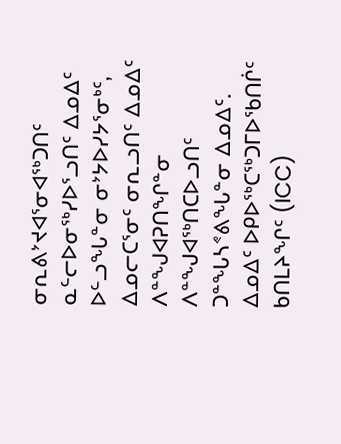ᓂᕆᕕᔾᔪᐊᕐᓂᐊᖅᑐᑎᑦ ᓇᓪᓕᐅᓂᖅᓯᐅᕐᓗᑎᑦ ᐃᓄᐃᑦ ᐅᓪᓗᖓᓐᓂ ᓂᔾᔭᐅᓯᔭᕐᓂᒃᑦ, ᐃᓄᓕᑕᕐᓂᑦ ᓂᕆᓗᑎᑦ ᐃᓄᐃᑦ ᐱᓐᖑᐊᕈᑎᖏᓐᓂ ᐱᓐᖑᐊᖅᑎᑕᐅᓗᑎᑦ ᑐᓐᖓᓴᕝᕕᖓᓐᓂ ᐃᓄᐃᑦ.
ᐃᓄᐃᑦ ᐅᑭᐅᖅᑕᖅᑐᒥᐅᖃᑎᒌᑦ ᑲᑎᒪᔨᖏᑦ (ICC)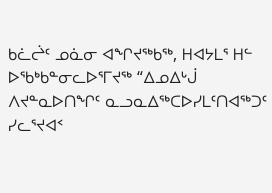ᑲᓛᖡᑦ ᓄᓈᓂ ᐊᖏᔪᖅᑲᖅ, ᕼᐊᔭᒪᕐ ᕼᓪ ᐅᖃᒃᑲᓐᓂᓚᐅᕐᒥᔪᖅ “ᐃᓄᐃᒡᒎ ᐱᔪᓐᓇᐅᑎᖏᑦ ᓇᓗᓇᐃᖅᑕᐅᓯᒪᑦᑎᐊᖅᑐᑦ ᓯᓚᕐᔪᐊᑉ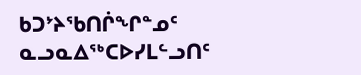ᑲᑐᔾᔨᖃᑎᒌᖏᓐᓄᑦ ᓇᓗᓇᐃᖅᑕᐅᓯᒪᓪᓗᑎᑦ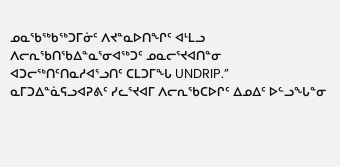ᓄᓇᖃᖅᑲᖅᑐᒥᓃᑦ ᐱᔪᓐᓇᐅᑎᖏᑦ ᐊᒻᒪᓗ ᐱᓕᕆᖃᑎᖃᐃᓐᓇᕐᓂᐊᖅᑐᑦ ᓄᓇᓕᕐᔪᐊᑎᓐᓂ ᐊᑐᓕᖅᑎᑦᑎᓇᓱᐊᕐᓗᑎᑦ ᑕᒪᑐᒥᖓ UNDRIP.”
ᓇᒥᑐᐃᓐᓈᕋᓗᐊᕈᕕᑦ ᓯᓚᕐᔪᐊᒥ ᐱᓕᕆᖃᑕᐅᒋᑦ ᐃᓄᐃᑦ ᐅᓪᓗᖓᓐᓂ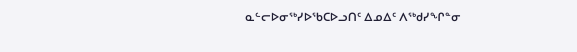ᓇᓪᓕᐅᓂᖅᓯᐅᖃᑕᐅᓗᑎᑦ ᐃᓄᐃᑦ ᐱᖅᑯᓯᖏᓐᓂ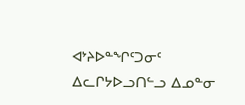ᐊᔾᔨᐅᓐᖏᑦᑐᓂᑦ ᐃᓚᒋᔭᐅᓗᑎᓪᓗ ᐃᓄᓐᓂ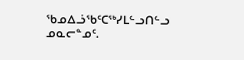ᖃᓄᐃᓘᖃᑦᑕᖅᓯᒪᓪᓗᑎᓪᓗ ᓄᓇᓕᓐᓄᑦ.